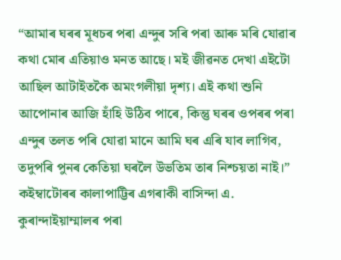“আমাৰ ঘৰৰ মূধচৰ পৰা এন্দুৰ সৰি পৰা আৰু মৰি যোৱাৰ কথা মোৰ এতিয়াও মনত আছে। মই জীৱনত দেখা এইটো আছিল আটাইতকৈ অমংগলীয়া দৃশ্য। এই কথা শুনি আপোনাৰ আজি হাঁহি উঠিব পাৰে, কিন্তু ঘৰৰ ওপৰৰ পৰা এন্দুৰ তলত পৰি যোৱা মানে আমি ঘৰ এৰি যাব লাগিব, তদুপৰি পুনৰ কেতিয়া ঘৰলৈ উভতিম তাৰ নিশ্চয়তা নাই।”
কইম্বাটোৰৰ কালাপাট্টিৰ এগৰাকী বাসিন্দা এ. কুৰান্দাইয়াম্মালৰ পৰা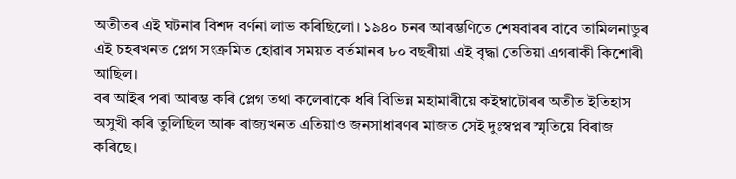অতীতৰ এই ঘটনাৰ বিশদ বৰ্ণনা লাভ কৰিছিলো। ১৯৪০ চনৰ আৰম্ভণিতে শেষবাৰৰ বাবে তামিলনাডুৰ এই চহৰখনত প্লেগ সংক্ৰমিত হোৱাৰ সময়ত বৰ্তমানৰ ৮০ বছৰীয়া এই বৃদ্ধা তেতিয়া এগৰাকী কিশোৰী আছিল।
বৰ আইৰ পৰা আৰম্ভ কৰি প্লেগ তথা কলেৰাকে ধৰি বিভিন্ন মহামাৰীয়ে কইম্বাটোৰৰ অতীত ইতিহাস অসুখী কৰি তুলিছিল আৰু ৰাজ্যখনত এতিয়াও জনসাধাৰণৰ মাজত সেই দুঃস্বপ্নৰ স্মৃতিয়ে বিৰাজ কৰিছে।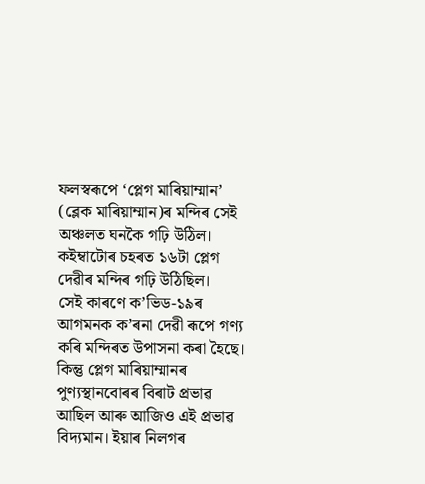ফলস্বৰূপে ‘প্লেগ মাৰিয়াম্মান’ (ব্লেক মাৰিয়াম্মান)ৰ মন্দিৰ সেই অঞ্চলত ঘনকৈ গঢ়ি উঠিল। কইম্বাটোৰ চহৰত ১৬টা প্লেগ দেৱীৰ মন্দিৰ গঢ়ি উঠিছিল।
সেই কাৰণে ক’ভিড-১৯ৰ আগমনক ক’ৰনা দেৱী ৰূপে গণ্য কৰি মন্দিৰত উপাসনা কৰা হৈছে। কিন্তু প্লেগ মাৰিয়াম্মানৰ পুণ্যস্থানবোৰৰ বিৰাট প্ৰভাৱ আছিল আৰু আজিও এই প্ৰভাৱ বিদ্যমান। ইয়াৰ নিলগৰ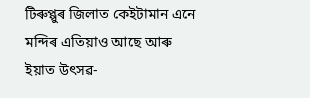টিৰুপ্পুৰ জিলাত কেইটামান এনে মন্দিৰ এতিয়াও আছে আৰু ইয়াত উৎসৱ-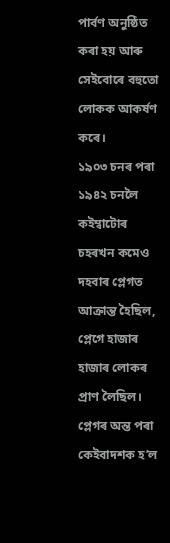পাৰ্বণ অনুষ্ঠিত কৰা হয় আৰু সেইবোৰে বহুতো লোকক আকৰ্ষণ কৰে।
১৯০৩ চনৰ পৰা ১৯৪২ চনলৈ কইম্বাটোৰ চহৰখন কমেও দহবাৰ প্লেগত আক্ৰান্ত হৈছিল, প্লেগে হাজাৰ হাজাৰ লোকৰ প্ৰাণ লৈছিল। প্লেগৰ অন্ত পৰা কেইবাদশক হ’ল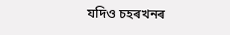যদিও চহৰখনৰ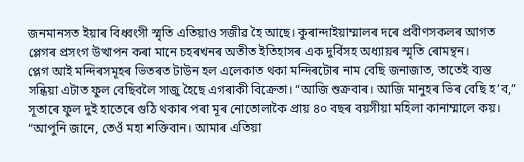জনমানসত ইয়াৰ বিধ্বংসী স্মৃতি এতিয়াও সজীৱ হৈ আছে। কুৰান্দাইয়াম্মালৰ দৰে প্ৰবীণসকলৰ আগত প্লেগৰ প্ৰসংগ উত্থাপন কৰা মানে চহৰখনৰ অতীত ইতিহাসৰ এক দুৰ্বিসহ অধ্যায়ৰ স্মৃতি ৰোমন্থন।
প্লেগ আই মন্দিৰসমূহৰ ভিতৰত টাউন হল এলেকাত থকা মন্দিৰটোৰ নাম বেছি জনাজাত, তাতেই ব্যস্ত সন্ধিয়া এটাত ফুল বেছিবলৈ সাজু হৈছে এগৰাকী বিক্ৰেতা। “আজি শুক্ৰবাৰ। আজি মানুহৰ ভিৰ বেছি হ’ব,” সূতাৰে ফুল দুই হাতেৰে গুঠি থকাৰ পৰা মূৰ নোতোলাকৈ প্ৰায় ৪০ বছৰ বয়সীয়া মহিলা কানাম্মালে কয়।
“আপুনি জানে, তেওঁ মহা শক্তিবান। আমাৰ এতিয়া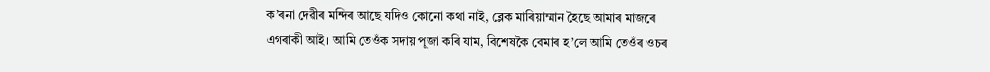ক’ৰনা দেৱীৰ মন্দিৰ আছে যদিও কোনো কথা নাই, ব্লেক মাৰিয়াম্মান হৈছে আমাৰ মাজৰে এগৰাকী আই। আমি তেওঁক সদায় পূজা কৰি যাম, বিশেষকৈ বেমাৰ হ’লে আমি তেওঁৰ ওচৰ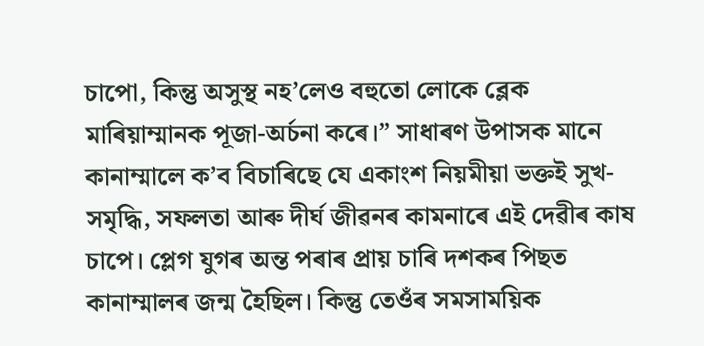চাপো, কিন্তু অসুস্থ নহ’লেও বহুতো লোকে ব্লেক মাৰিয়াম্মানক পূজা-অৰ্চনা কৰে।” সাধাৰণ উপাসক মানে কানাম্মালে ক’ব বিচাৰিছে যে একাংশ নিয়মীয়া ভক্তই সুখ-সমৃদ্ধি, সফলতা আৰু দীৰ্ঘ জীৱনৰ কামনাৰে এই দেৱীৰ কাষ চাপে। প্লেগ যুগৰ অন্ত পৰাৰ প্ৰায় চাৰি দশকৰ পিছত কানাম্মালৰ জন্ম হৈছিল। কিন্তু তেওঁৰ সমসাময়িক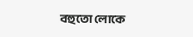বহুতো লোকে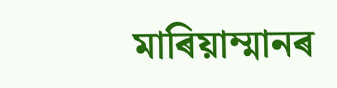মাৰিয়াম্মানৰ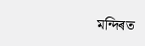মন্দিৰত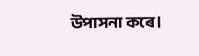উপাসনা কৰে।